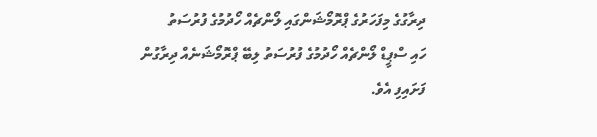ދިރާގުގެ މިފަހަރުގެ ޕްރޮމޯޝަންގައި ލޯންޗެއް ހޯދުމުގެ ފުރުސަތު
ހައި ސްޕީޑް ލޯންޗެއް ހޯދުމުގެ ފުރުސަތު ލިބޭ ޕްރޮމޯޝަނެއް ދިރާގުން ފަށައިފި އެވެ.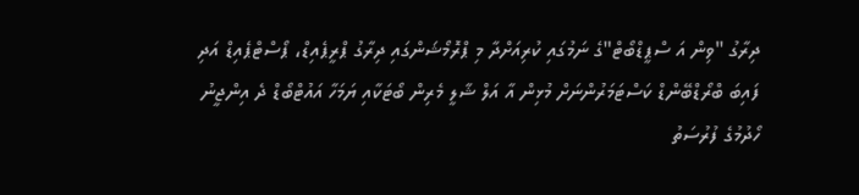ދިރާގު "ވިން އަ ސްޕީޑްބޯޓް"ގެ ނަމުގައި ކުރިއަށްދާ މި ޕްރޮމޯޝަންގައި ދިރާގު ޕްރީޕެއިޑް، ޕޯސްޓްޕެއިޑް އަދި ފައިބަ ބްރޯޑްބޭންޑް ކަސްޓަމަރުންނަށް މުޅިން އާ އަލް ޝާލީ މެރިން ބޯޓަކާއި ޔަމަހާ އައުޓްބޯޑް ދެ އިންޖީނު ހޯދުމުގެ ފުރުސަތު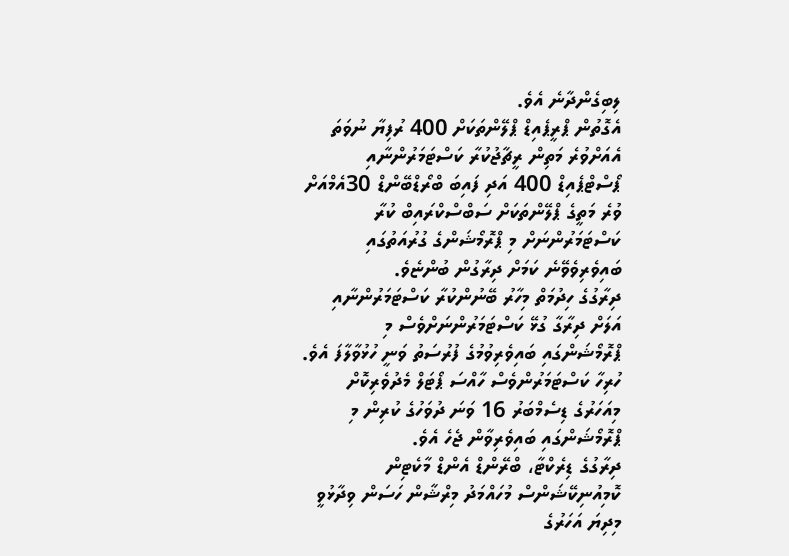ލިބިގެންދާނެ އެވެ.
އެގޮތުން ޕްރީޕެއިޑް ޕްލޭންތަކަށް 400 ރުފިޔާ ނުވަތަ އެއަށްވުރެ މަތިން ރީޗާޖުކުރާ ކަސްޓަމަރުންނާއި ޕޯސްޓްޕެއިޑް 400 އަދި ފައިބަ ބްރޯޑްބޭންޑް 30އެމްއަށް ވުރެ މަތީގެ ޕްލޭންތަކަށް ސަބްސްކްރައިބް ކުރާ ކަސްޓަމަރުންނަށް މި ޕްރޮމޯޝަންގެ ގުރުއަތުގައި ބައިވެރިވެވޭނެ ކަމަށް ދިރާގުން ބުންޏެވެ.
ދިރާގުގެ ހިދުމަތް މިހާރު ބޭނުންކުރާ ކަސްޓަމަރުންނާއި އަލަށް ދިރާގާ ގުޅޭ ކަސްޓަމަރުންނަށްވެސް މި ޕްރޮމޯޝަންގައި ބައިވެރިވުމުގެ ފުރުސަތު ވަނީ ހުޅުވާލާފަ އެވެ.
ހުރިހާ ކަސްޓަމަރުންވެސް ހާއްސަ ޕޯޓަލް މެދުވެރިކޮށް މިއަހަރުގެ ޑިސެމްބަރު 16 ވަނަ ދުވަހުގެ ކުރިން މި ޕްރޮމޯޝަންގައި ބައިވެރިވާން ޖެހެ އެވެ.
ދިރާގުގެ ޑިރެކްޓާ، ބްރޭންޑް އެންޑް މާކެޓިން ކޮމިއުނިކޭޝަންސް މުހައްމަދު މިރްޝާން ހަސަން ވިދާޅުވީ މިދިޔަ އަހަރުގެ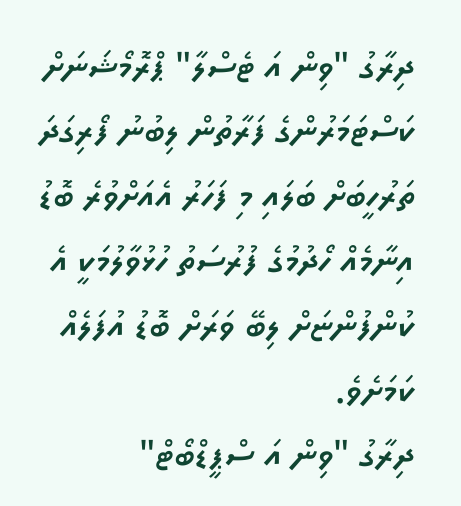ދިރާގު "ވިން އަ ޓެސްލާ" ޕްރޮމޯޝަނަށް ކަސްޓަމަރުންގެ ފަރާތުން ލިބުނު ފޯރިގަދަ ތަރުހީބަށް ބަލައި މި ފަހަރު އެއަށްވުރެ ބޮޑު އިނާމެއް ހޯދުމުގެ ފުރުސަތު ހުޅުވާލުމަކީ އެ ކުންފުންޏަށް ލިބޭ ވަރަށް ބޮޑު އުފަލެއް ކަމަށެވެ.
ދިރާގު "ވިން އަ ސްޕީޑްބޯޓް"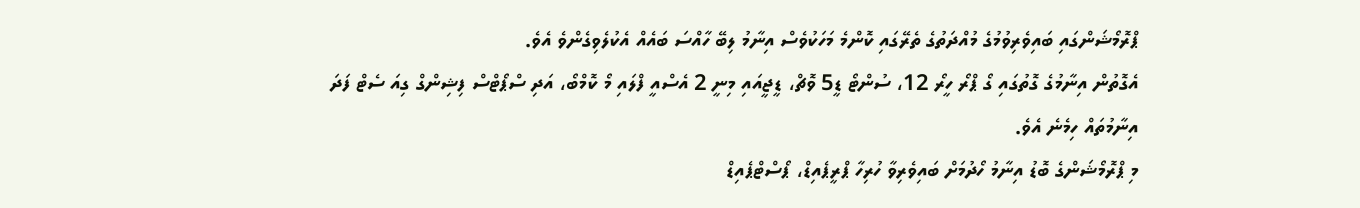ޕްރޮމޯޝަންގައި ބައިވެރިވުމުގެ މުއްދަތުގެ ތެރޭގައި ކޮންމެ މަހަކުވެސް އިނާމު ލިބޭ ހާއްސަ ބައެއް އެކުލެވިގެންވެ އެވެ.
އެގޮތުން އިނާމުގެ ގޮތުގައި ގޯ ޕްރޯ ހީރޯ 12، ސުންޓޯ ޑީ5 ވޮޗް، ޑީޖީއައި މިނީ 2 އެސްއީ ފްލައި މޯ ކޮމްބޯ، އަދި ސްޕޯޓްސް ފިޝިންގް ގިއަ ސެޓް ފަދަ އިނާމުތައް ހިމެނެ އެވެ.
މި ޕްރޮމޯޝަންގެ ބޮޑު އިނާމު ހޯދުމަށް ބައިވެރިވާ ހުރިހާ ޕްރީޕެއިޑް، ޕޯސްޓްޕެއިޑް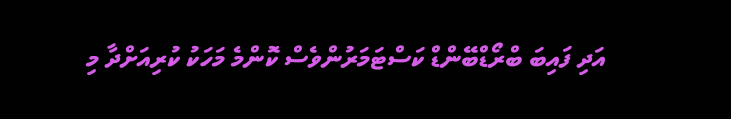އަދި ފައިބަ ބްރޯޑްބޭންޑް ކަސްޓަމަރުންވެސް ކޮންމެ މަހަކު ކުރިއަށްދާ މި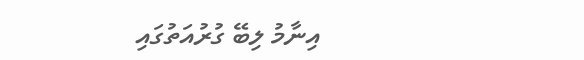އިނާމު ލިބޭ ގުރުއަތުގައި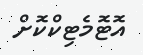އޮޓޮމެޓިކްކޮށް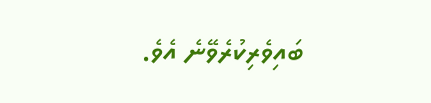ބައިވެރިކުރެވޭނެ އެވެ.